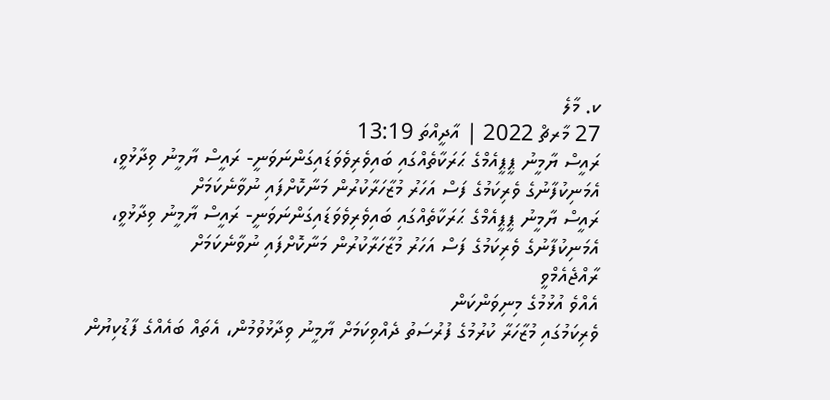ކ. މާލެ
27 މާރޗް 2022 | އާދީއްތަ 13:19
ރައީސް ޔާމީނު ޕީޕީއެމްގެ ޙަރަކާތެއްގައި ބައިވެރިވެވަޑައިގަންނަވަނީ- ރައީސް ޔާމީނު ވިދާޅުވީ، އެމަނިކުފާނުގެ ވެރިކަމުގެ ފަސް އަހަރު މުޒާހަރާކުރުން މަނާކޮށްފައި ނުވާނެކަމަށް
ރައީސް ޔާމީނު ޕީޕީއެމްގެ ޙަރަކާތެއްގައި ބައިވެރިވެވަޑައިގަންނަވަނީ- ރައީސް ޔާމީނު ވިދާޅުވީ، އެމަނިކުފާނުގެ ވެރިކަމުގެ ފަސް އަހަރު މުޒާހަރާކުރުން މަނާކޮށްފައި ނުވާނެކަމަށް
ރާއްޖެއެމްވީ
އެއްވެ އުޅުމުގެ މިނިވަންކަން
ވެރިކަމުގައި މުޒާހަރާ ކުރުމުގެ ފުރުސަތު ދެއްވިކަމަށް ޔާމީނު ވިދާޅުވުމުން، އެތައް ބައެއްގެ ފާޑުކިޔުން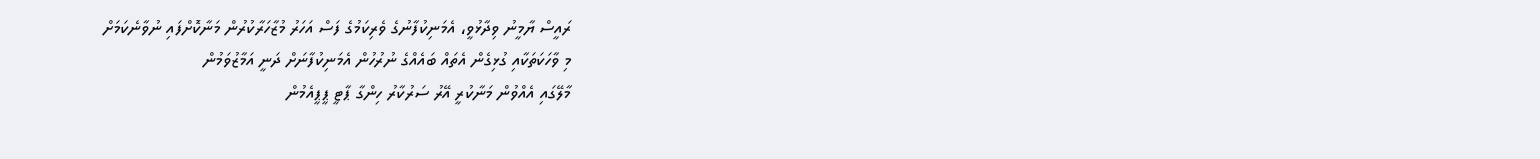ރައީސް ޔާމީނު ވިދާޅުވީ، އެމަނިކުފާނުގެ ވެރިކަމުގެ ފަސް އަހަރު މުޒާހަރާކުރުން މަނާކޮށްފައި ނުވާނެކަމަށް
މި ވާހަކަތަކާއި ގުޅިގެން އެތައް ބައެއްގެ ނުރުހުން އެމަނިކުފާނަށް ދަނީ އަމާޒުވަމުން
މާލޭގައި އެއްވުން މަނާކުރީ އޭރު ސަރުކާރު ހިންގާ ޕާޓީ ޕީޕީއެމުން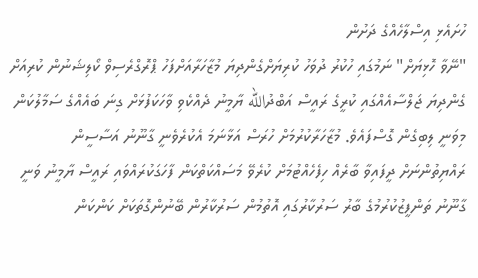ހުށައެޅި އިސްލާހެއްގެ ދަށުން
"ނޭވާ ހޮޅިޔަށް" ނަމުގައި ހުކުރު ދުވަހު ކުރިޔަށްގެންދިޔަ މުޒާހަރާއަށްފަހު ޕްރޮގްރެސިވް ކޯލިޝަނުން ކުރިއަށް ގެންދިޔަ ޖަލްސާއެއްގައި ކުރީގެ ރައީސް އަބްދުالله ޔާމީނު ދެއްކެވި ވާހަކަފުޅަށް ގިނަ ބައެއްގެ ސަމާލުކަން މިވަނީ ލިބިގެން ގޮސްފައެވެ. މުޒާހަރާކުރުމަށް ހުރަސް އަޅާނަމަ އެކުރެވެނީ ގާނޫނު އަސާސީން ރައްޔިތުންނަށް ދީފައިވާ ބާރެއް ހިފެހެއްޓުމަށް ކުރެވޭ މަސައްކަތްކަން ފާހަގަކުރައްވައި ރައީސް ޔާމީނު ވަނީ ގާނޫނު ތަންފީޒުކުރުމުގެ ބާރު ސަރުކާރުގައި އޮތުމުން ސަރުކާރުން ބޭނުންގޮތަކަށް ކަންކަން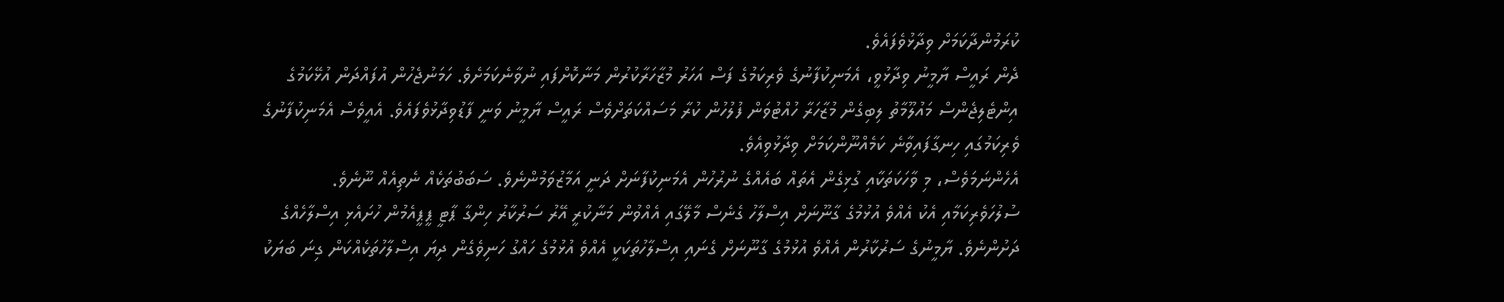ކުރަމުންދާކަމަށް ވިދާޅުވެފައެވެ.
ދެން ރައީސް ޔާމީނު ވިދާޅުވީ، އެމަނިކުފާނުގެ ވެރިކަމުގެ ފަސް އަހަރު މުޒާހަރާކުރުން މަނާކޮށްފައި ނުވާނެކަމަށެވެ. ހަމަނުޖެހުން އުފައްދަން އުޅޭކަމުގެ އިންޓެލިޖެންސް މައުލޫމާތު ލިބިގެން މުޒާހަރާ ހުއްޓުވަން ފުލުހުން ކުރާ މަސައްކަތަށްވެސް ރައީސް ޔާމީނު ވަނީ ފާޑުވިދާޅުވެފައެވެ. އެއީވެސް އެމަނިކުފާނުގެ ވެރިކަމުގައި ހިނގާފައިވާނެ ކަމެއްނޫންކަމަށް ވިދާޅުވިއެވެ.
އެހެންނަމަވެސް، މި ވާހަކަތަކާއި ގުޅިގެން އެތައް ބައެއްގެ ނުރުހުން އެމަނިކުފާނަށް ދަނީ އަމާޒުވަމުންނެވެ. ސަބަބުތަކެއް ނެތިއެއް ނޫނެވެ.
ސުލުހަވެރިކަމާއި އެކު އެއްވެ އުޅުމުގެ ގާނޫނަށް އިސްލާހު ގެނެސް މާލޭގައި އެއްވުން މަނާކުރީ އޭރު ސަރުކާރު ހިންގާ ޕާޓީ ޕީޕީއެމުން ހުށައެޅި އިސްލާހެއްގެ ދަށުންނެވެ. ޔާމީނުގެ ސަރުކާރުން އެއްވެ އުޅުމުގެ ގާނޫނަށް ގެނައި އިސްލާހުތަކަކީ އެއްވެ އުޅުމުގެ ހައްގު ހަނިވެގެން ދިޔަ އިސްލާހުތަކެއްކަން ގިނަ ބަޔަކު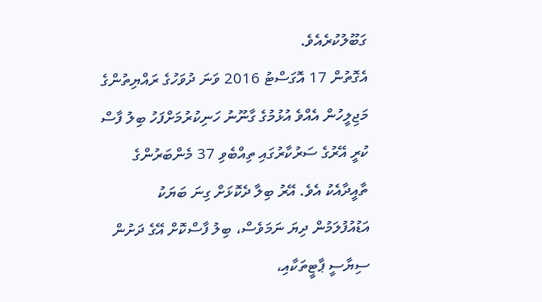ގަބޫލުކުރެއެވެ.
އެގޮތުން 17 އޮގަސްޓު 2016 ވަނަ ދުވަހުގެ ރައްޔިތުންގެ މަޖިލީހުން އެއްވެ އުޅުމުގެ ގާނޫނު ހަނިކުރުމަށްފަހު ބިލު ފާސް ކުރީ އޭރުގެ ސަރުކާރުގައި ތިއްބެވި 37 މެންބަރުންގެ ތާއީދާއެކު އެވެ. އޭރު ބިލާ ދެކޮޅަށް ގިނަ ބަޔަކު އަޑުއުފުލަމުން ދިޔަ ނަމަވެސް، ބިލު ފާސްކޮށް އޭގެ ދަށުން ސިޔާސީ ޕާޓީތަކާއި،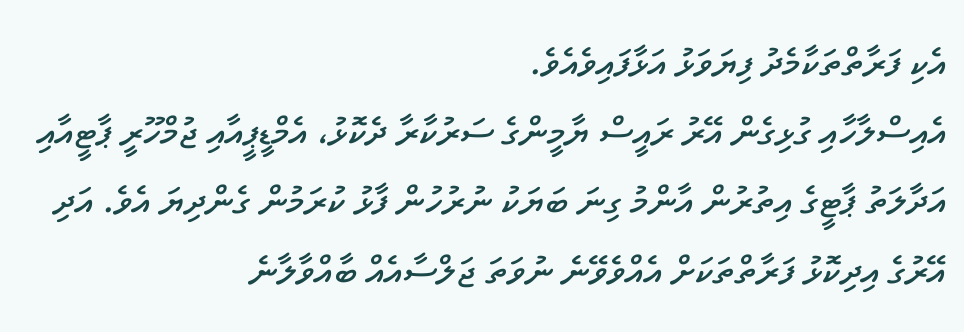އެކި ފަރާތްތަކާމެދު ފިޔަވަޅު އަޅާފައިވެއެވެ.
އެއިސްލާހާއި ގުޅިގެން އޭރު ރައީސް ޔާމީންގެ ސަރުކާރާ ދެކޮޅު، އެމްޑީޕީއާއި ޖުމްހޫރީ ޕާޓީއާއި އަދާލަތު ޕާޓީގެ އިތުރުން އާންމު ގިނަ ބަޔަކު ނުރުހުން ފާޅު ކުރަމުން ގެންދިޔަ އެވެ. އަދި އޭރުގެ އިދިކޮޅު ފަރާތްތަކަށް އެއްވެވޭނެ ނުވަތަ ޖަލްސާއެއް ބާއްވާލާނެ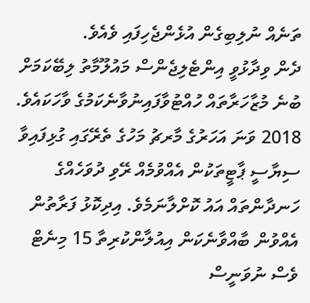ތަނެއް ނުލިބިގެން އުޅެންޖެހިފައި ވެއެވެ.
ދެން ވިދާޅުވީ އިންޓެލިޖެންސް މައުލޫމާތު ލިބޭކަމަށް ބުނެ މުޒާހަރާތައް ހުއްޓުވާފައިނުވާނެކަމުގެ ވާހަކައެވެ. 2018 ވަނަ އަހަރުގެ މާރޗު މަހުގެ ތެރޭގައި ގުޅިފައިވާ ސިޔާސީ ޕާޓީތަކުން އެއްވުމެއް ރޭވި ދުވަހެއްގެ ހަނދާންތައް އައު ކޮށްލާނަމެވެ. އިދިކޮޅު ފަރާތުން އެއްވުން ބާއްވާނެކަން އިއުލާންކުރިތާ 15 މިނެޓް ވެސް ނުވަނީސް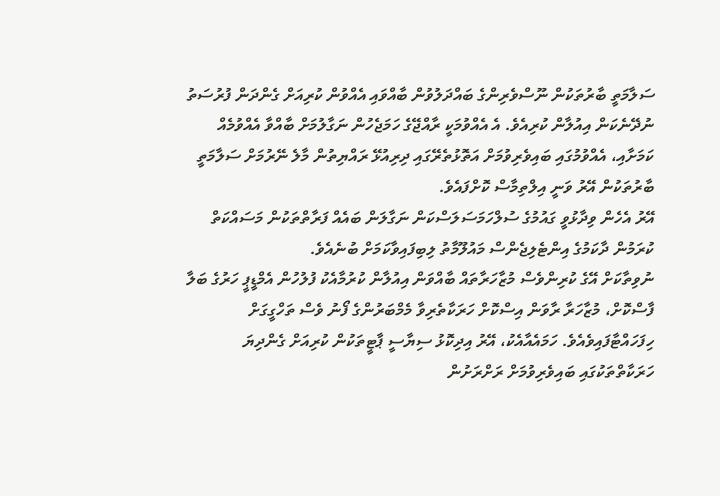ސަލާމަތީ ބާރުތަކުން ނޫސްވެރިންގެ ބައްދަލުވުން ބާއްވައި އެއްވުން ކުރިއަށް ގެންދަން ފުރުސަތު ނުދޭނެކަން އިއުލާން ކުރިއެވެ. އެ އެއްވުމަކީ ރާއްޖޭގެ ހަމަޖެހުން ނަގާލުމަށް ބާއްވާ އެއްވުމެއް ކަމަށާއި، އެއްވުމުގައި ބައިވެރިވުމަށް އަތޮޅުތެރޭގައި ދިރިއުޅޭ ރައްޔިތުން މާލެ ނޭރުމަށް ސަލާމަތީ ބާރުތަކުން އޭރު ވަނީ އިލްތިމާސް ކޮށްފައެވެ.
އޭރު އެހެން ވިދާޅުވީ ގައުމުގެ ސުލްހަމަސަލަސްކަން ނަގާލަން ބައެއް ފަރާތްތަކުން މަސައްކަތް ކުރަމުން ދާކަމުގެ އިންޓެލިޖެންސް މައުލޫމާތު ލިބިފައިވާކަމަށް ބުނެއެވެ.
ނުވިތާކަށް އޭގެ ކުރިންވެސް މުޒާހަރާތައް ބާއްވަން އިއުލާން ކުރުމާއެކު ފުލުހުން އެމްޑީޕީ ހަރުގެ ބަލާ ފާސްކޮށް، މުޒާހަރާ ރާވަން އިސްކޮށް ހަރަކާތެރިވާ މެމްބަރުންގެ ފޯނު ވެސް ތަހްގީގަށް ހިފަހައްޓާފައިވެއެވެ. ހަމައެއާއެކު، އޭރު އިދިކޮޅު ސިޔާސީ ޕާޓީތަކުން ކުރިއަށް ގެންދިޔަ ހަރަކާތްތަކުގައި ބައިވެރިވުމަށް ރަށްރަށުން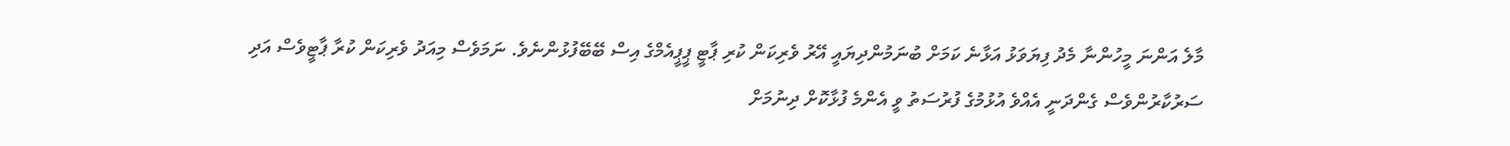މާލެ އަންނަ މީހުންނާ މެދު ފިޔަވަޅު އަޅާނެ ކަމަށް ބުނަމުންދިޔައީ އޭރު ވެރިކަން ކުރި ޕާޓީ ޕީޕީއެމްގެ އިސް ބޭބޭފުޅުންނެވެ. ނަމަވެސް މިއަދު ވެރިކަން ކުރާ ޕާޓީވެސް އަދި ސަރުކާރުންވެސް ގެންދަނީ އެއްވެ އުޅުމުގެ ފުރުސަތު ވީ އެންމެ ފުޅާކޮށް ދިނުމަށް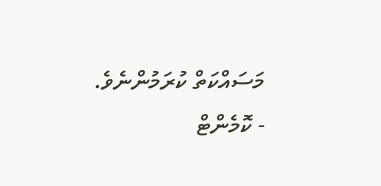މަސައްކަތް ކުރަމުންނެވެ.
- ކޮމެންޓް